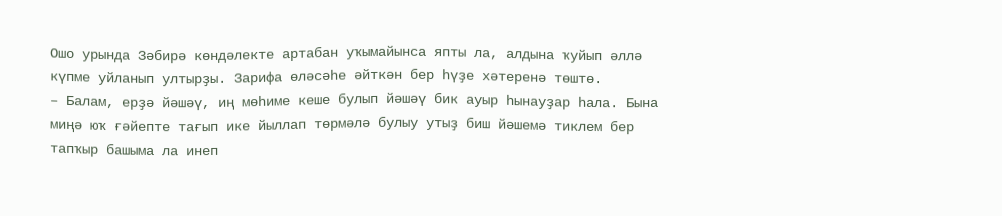Ошо урында Зәбирә көндәлекте артабан уҡымайынса япты ла, алдына ҡуйып әллә күпме уйланып ултырҙы. Зарифа өләсәһе әйткән бер һүҙе хәтеренә төштө.
– Балам, ерҙә йәшәү, иң мөһиме кеше булып йәшәү бик ауыр һынауҙар һала. Бына миңә юҡ ғәйепте тағып ике йыллап төрмәлә булыу утыҙ биш йәшемә тиклем бер тапҡыр башыма ла инеп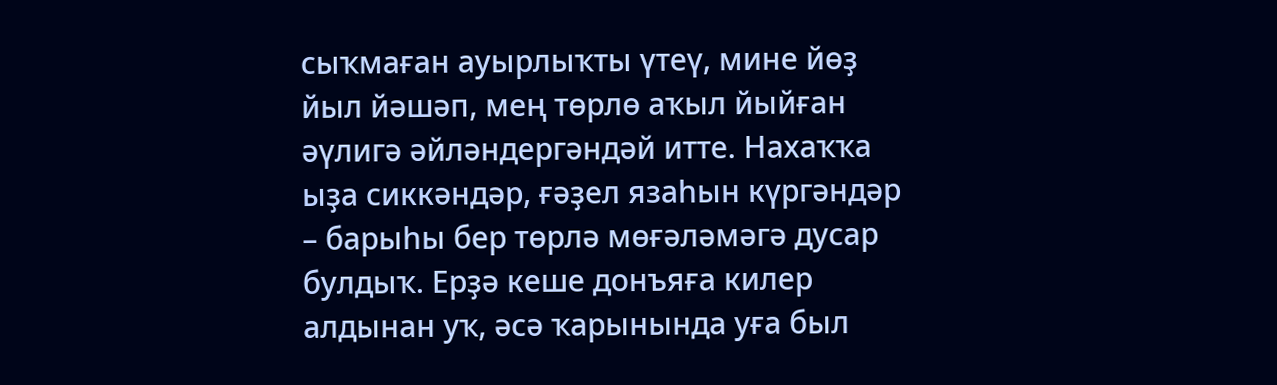сыҡмаған ауырлыҡты үтеү, мине йөҙ йыл йәшәп, мең төрлө аҡыл йыйған әүлигә әйләндергәндәй итте. Нахаҡҡа ыҙа сиккәндәр, ғәҙел язаһын күргәндәр – барыһы бер төрлә мөғәләмәгә дусар булдыҡ. Ерҙә кеше донъяға килер алдынан уҡ, әсә ҡарынында уға был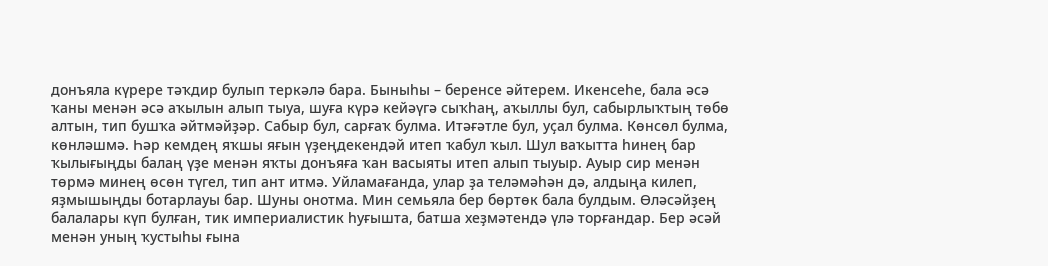донъяла күрере тәҡдир булып теркәлә бара. Быныһы – беренсе әйтерем. Икенсеһе, бала әсә ҡаны менән әсә аҡылын алып тыуа, шуға күрә кейәүгә сыҡһаң, аҡыллы бул, сабырлыҡтың төбө алтын, тип бушҡа әйтмәйҙәр. Сабыр бул, сарғаҡ булма. Итәғәтле бул, уҫал булма. Көнсөл булма, көнләшмә. Һәр кемдең яҡшы яғын үҙеңдекендәй итеп ҡабул ҡыл. Шул ваҡытта һинең бар ҡылығыңды балаң үҙе менән яҡты донъяға ҡан васыяты итеп алып тыуыр. Ауыр сир менән төрмә минең өсөн түгел, тип ант итмә. Уйламағанда, улар ҙа теләмәһән дә, алдыңа килеп, яҙмышыңды ботарлауы бар. Шуны онотма. Мин семьяла бер бөртөк бала булдым. Өләсәйҙең балалары күп булған, тик империалистик һуғышта, батша хеҙмәтендә үлә торғандар. Бер әсәй менән уның ҡустыһы ғына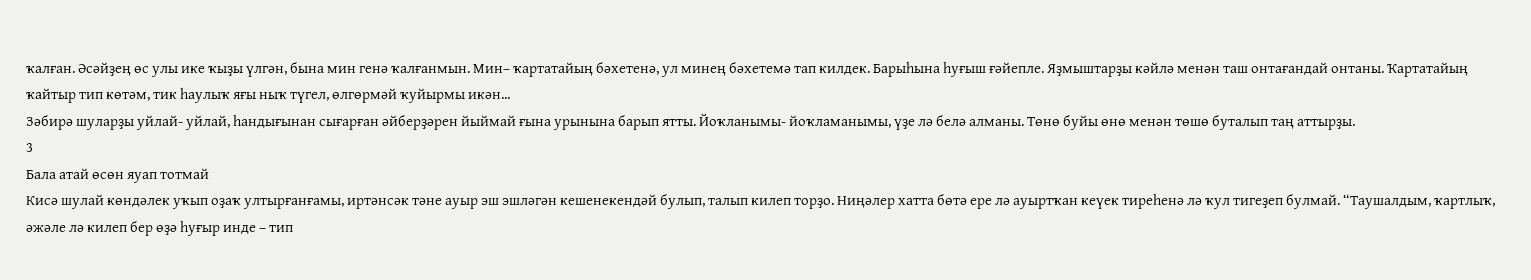ҡалған. Әсәйҙең өс улы ике ҡыҙы үлгән, бына мин генә ҡалғанмын. Мин– ҡартатайың бәхетенә, ул минең бәхетемә тап килдек. Барыһына һуғыш ғәйепле. Яҙмыштарҙы кәйлә менән таш онтағандай онтаны. Ҡартатайың ҡайтыр тип көтәм, тик һаулыҡ яғы ныҡ түгел, өлгөрмәй ҡуйырмы икән...
Зәбирә шуларҙы уйлай- уйлай, һандығынан сығарған әйберҙәрен йыймай ғына урынына барып ятты. Йоҡланымы- йоҡламанымы, үҙе лә белә алманы. Төнө буйы өнө менән төшө буталып таң аттырҙы.
3
Бала атай өсөн яуап тотмай
Кисә шулай көндәлек уҡып оҙаҡ ултырғанғамы, иртәнсәк тәне ауыр эш эшләгән кешенекендәй булып, талып килеп торҙо. Ниңәлер хатта бөтә ере лә ауыртҡан кеүек тиреһенә лә ҡул тигеҙеп булмай. “Таушалдым, ҡартлыҡ, әжәле лә килеп бер өҙә һуғыр инде – тип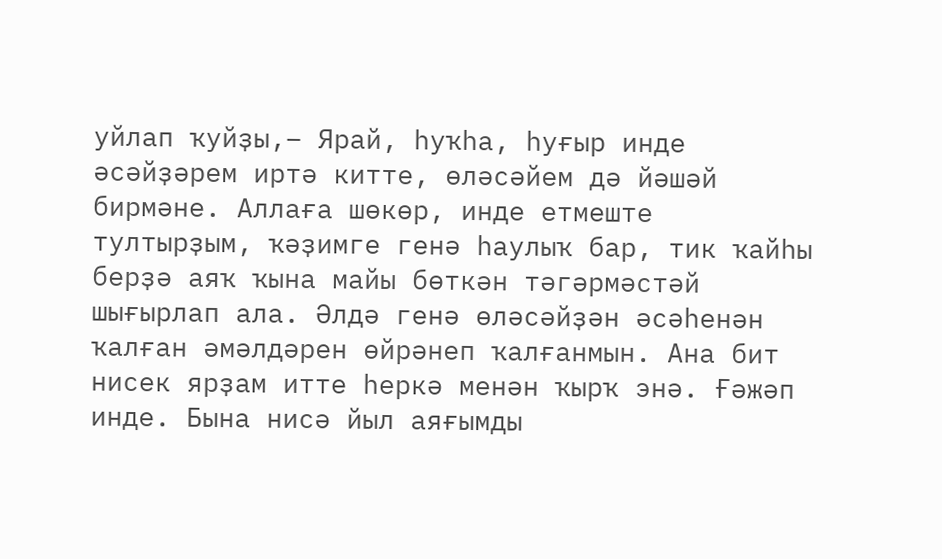уйлап ҡуйҙы,– Ярай, һуҡһа, һуғыр инде әсәйҙәрем иртә китте, өләсәйем дә йәшәй бирмәне. Аллаға шөкөр, инде етмеште тултырҙым, ҡәҙимге генә һаулыҡ бар, тик ҡайһы берҙә аяҡ ҡына майы бөткән тәгәрмәстәй шығырлап ала. Әлдә генә өләсәйҙән әсәһенән ҡалған әмәлдәрен өйрәнеп ҡалғанмын. Ана бит нисек ярҙам итте һеркә менән ҡырҡ энә. Ғәжәп инде. Бына нисә йыл аяғымды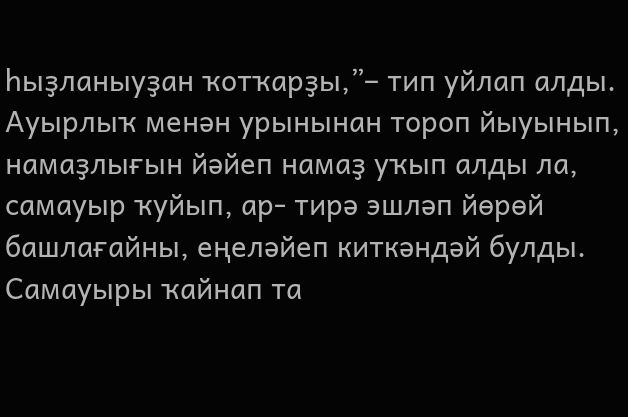һыҙланыуҙан ҡотҡарҙы,”– тип уйлап алды.
Ауырлыҡ менән урынынан тороп йыуынып, намаҙлығын йәйеп намаҙ уҡып алды ла, самауыр ҡуйып, ар- тирә эшләп йөрөй башлағайны, еңеләйеп киткәндәй булды. Самауыры ҡайнап та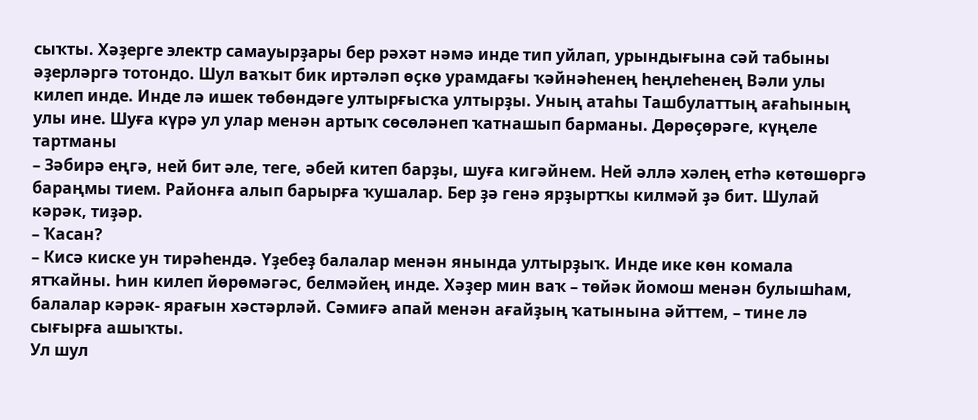сыҡты. Хәҙерге электр самауырҙары бер рәхәт нәмә инде тип уйлап, урындығына сәй табыны әҙерләргә тотондо. Шул ваҡыт бик иртәләп өҫкө урамдағы ҡәйнәһенең һеңлеһенең Вәли улы килеп инде. Инде лә ишек төбөндәге ултырғысҡа ултырҙы. Уның атаһы Ташбулаттың ағаһының улы ине. Шуға күрә ул улар менән артыҡ сөсөләнеп ҡатнашып барманы. Дөрөҫөрәге, күңеле тартманы
– Зәбирә еңгә, ней бит әле, теге, әбей китеп барҙы, шуға кигәйнем. Ней әллә хәлең етһә көтөшөргә бараңмы тием. Районға алып барырға ҡушалар. Бер ҙә генә ярҙыртҡы килмәй ҙә бит. Шулай кәрәк, тиҙәр.
– Ҡасан?
– Кисә киске ун тирәһендә. Үҙебеҙ балалар менән янында ултырҙыҡ. Инде ике көн комала ятҡайны. Һин килеп йөрөмәгәс, белмәйең инде. Хәҙер мин ваҡ – төйәк йомош менән булышһам, балалар кәрәк- ярағын хәстәрләй. Сәмиғә апай менән ағайҙың ҡатынына әйттем, – тине лә сығырға ашыҡты.
Ул шул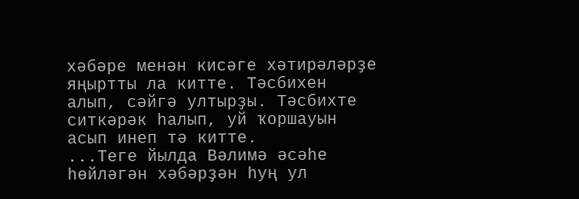хәбәре менән кисәге хәтирәләрҙе яңыртты ла китте. Тәсбихен алып, сәйгә ултырҙы. Тәсбихте ситкәрәк һалып, уй ҡоршауын асып инеп тә китте.
...Теге йылда Вәлимә әсәһе һөйләгән хәбәрҙән һуң ул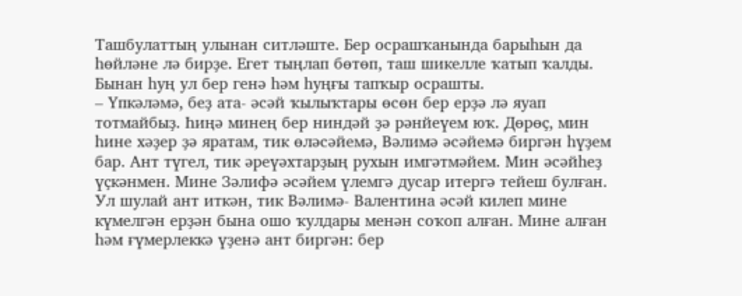Ташбулаттың улынан ситләште. Бер осрашҡанында барыһын да һөйләне лә бирҙе. Егет тыңлап бөтөп, таш шикелле ҡатып ҡалды. Бынан һуң ул бер генә һәм һуңғы тапҡыр осрашты.
– Үпкәләмә, беҙ ата- әсәй ҡылыҡтары өсөн бер ерҙә лә яуап тотмайбыҙ. Һиңә минең бер ниндәй ҙә рәнйеүем юҡ. Дөрөҫ, мин һине хәҙер ҙә яратам, тик өләсәйемә, Вәлимә әсәйемә биргән һүҙем бар. Ант түгел, тик әреүәхтарҙың рухын имгәтмәйем. Мин әсәйһеҙ үҫкәнмен. Мине Зәлифә әсәйем үлемгә дусар итергә тейеш булған. Ул шулай ант иткән, тик Вәлимә- Валентина әсәй килеп мине күмелгән ерҙән бына ошо ҡулдары менән соҡоп алған. Мине алған һәм ғүмерлеккә үҙенә ант биргән: бер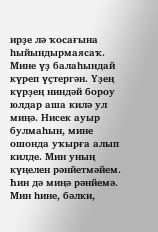ирҙе лә ҡосағына һыйындырмаясаҡ. Мине үҙ балаһындай күреп үҫтергән. Үҙең күрҙең ниндәй бороу юлдар аша килә ул миңә. Нисек ауыр булмаһын, мине ошонда уҡырға алып килде. Мин уның күңелен рәнйетмәйем. Һин дә миңә рәнйемә. Мин һине, бәлки,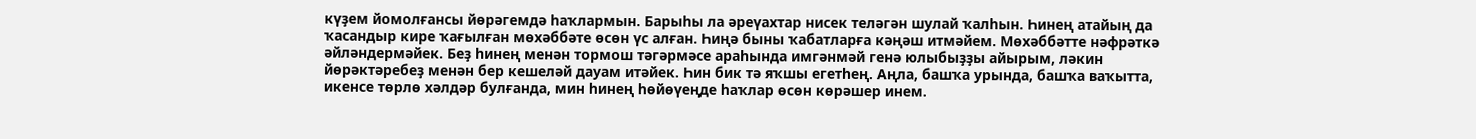күҙем йомолғансы йөрәгемдә һаҡлармын. Барыһы ла әреүахтар нисек теләгән шулай ҡалһын. Һинең атайың да ҡасандыр кире ҡағылған мөхәббәте өсөн үс алған. Һиңә быны ҡабатларға кәңәш итмәйем. Мөхәббәтте нәфрәткә әйләндермәйек. Беҙ һинең менән тормош тәгәрмәсе араһында имгәнмәй генә юлыбыҙҙы айырым, ләкин йөрәктәребеҙ менән бер кешеләй дауам итәйек. Һин бик тә яҡшы егетһең. Аңла, башҡа урында, башҡа ваҡытта, икенсе төрлө хәлдәр булғанда, мин һинең һөйөүеңде һаҡлар өсөн көрәшер инем.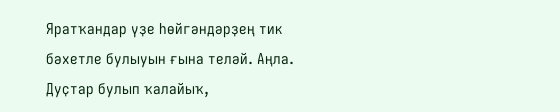Яратҡандар үҙе һөйгәндәрҙең тик бәхетле булыуын ғына теләй. Аңла. Дуҫтар булып ҡалайыҡ,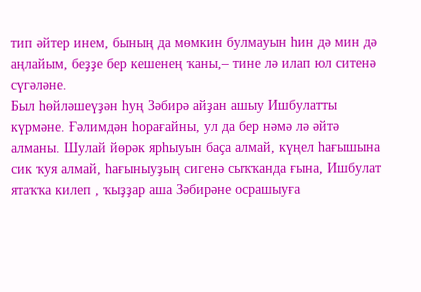тип әйтер инем, бының да мөмкин булмауын һин дә мин дә аңлайым, беҙҙе бер кешенең ҡаны,– тине лә илап юл ситенә сүгәләне.
Был һөйләшеүҙән һуң Зәбирә айҙан ашыу Ишбулатты күрмәне. Ғәлимдән һорағайны, ул да бер нәмә лә әйтә алманы. Шулай йөрәк ярһыуын баҫа алмай, күңел һағышына сик ҡуя алмай, һағыныуҙың сигенә сыҡҡанда ғына, Ишбулат ятаҡҡа килеп , ҡыҙҙар аша Зәбирәне осрашыуға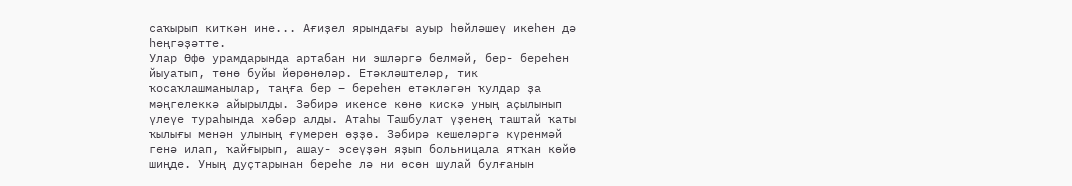саҡырып киткән ине... Ағиҙел ярындағы ауыр һөйләшеү икеһен дә һеңгәҙәтте.
Улар Өфө урамдарында артабан ни эшләргә белмәй, бер- береһен йыуатып, төнө буйы йөрөнөләр. Етәкләштеләр, тик ҡосаҡлашманылар, таңға бер – береһен етәкләгән ҡулдар ҙа мәңгелеккә айырылды. Зәбирә икенсе көнө кискә уның аҫылынып үлеүе тураһында хәбәр алды. Атаһы Ташбулат үҙенең таштай ҡаты ҡылығы менән улының ғүмерен өҙҙө. Зәбирә кешеләргә күренмәй генә илап, ҡайғырып, ашау- эсеүҙән яҙып больницала ятҡан көйө шиңде. Уның дуҫтарынан береһе лә ни өсөн шулай булғанын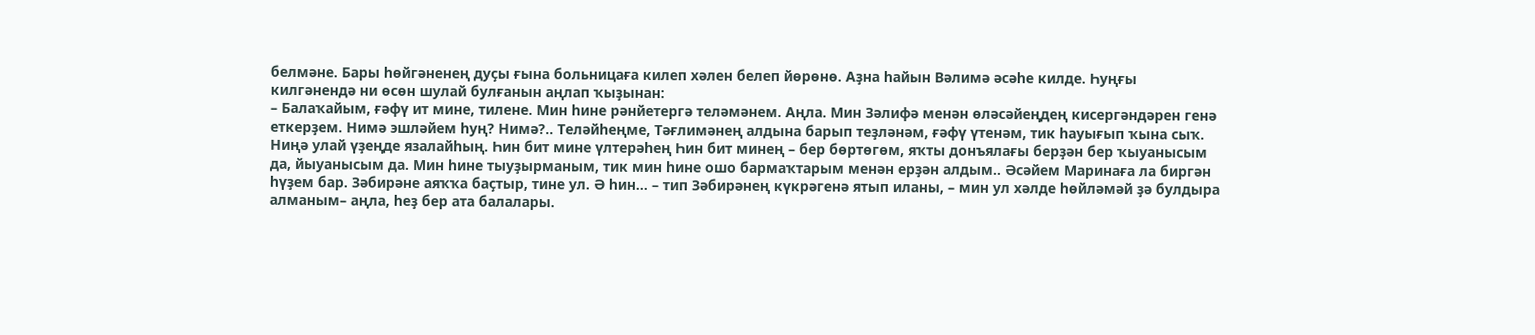белмәне. Бары һөйгәненең дуҫы ғына больницаға килеп хәлен белеп йөрөнө. Аҙна һайын Вәлимә әсәһе килде. Һуңғы килгәнендә ни өсөн шулай булғанын аңлап ҡыҙынан:
– Балаҡайым, ғәфү ит мине, тилене. Мин һине рәнйетергә теләмәнем. Аңла. Мин Зәлифә менән өләсәйеңдең кисергәндәрен генә еткерҙем. Нимә эшләйем һуң? Нимә?.. Теләйһеңме, Тәғлимәнең алдына барып теҙләнәм, ғәфү үтенәм, тик һауығып ҡына сыҡ. Ниңә улай үҙеңде язалайһың. Һин бит мине үлтерәһең Һин бит минең – бер бөртөгөм, яҡты донъялағы берҙән бер ҡыуанысым да, йыуанысым да. Мин һине тыуҙырманым, тик мин һине ошо бармаҡтарым менән ерҙән алдым.. Әсәйем Маринаға ла биргән һүҙем бар. Зәбирәне аяҡҡа баҫтыр, тине ул. Ә һин... – тип Зәбирәнең күкрәгенә ятып иланы, – мин ул хәлде һөйләмәй ҙә булдыра алманым– аңла, һеҙ бер ата балалары.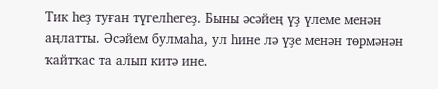Тик һеҙ туған түгелһегеҙ. Быны әсәйең үҙ үлеме менән аңлатты. Әсәйем булмаһа, ул һине лә үҙе менән төрмәнән ҡайтҡас та алып китә ине.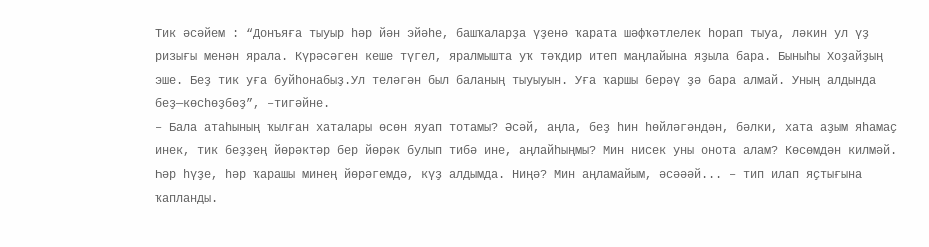Тик әсәйем : “Донъяға тыуыр һәр йән эйәһе, башҡаларҙа үҙенә ҡарата шәфҡәтлелек һорап тыуа, ләкин ул үҙ ризығы менән ярала. Күрәсәген кеше түгел, яралмышта уҡ тәҡдир итеп маңлайына яҙыла бара. Быныһы Хоҙайҙың эше. Беҙ тик уға буйһонабыҙ.Ул теләгән был баланың тыуыуын. Уға ҡаршы берәү ҙә бара алмай. Уның алдында беҙ—көсһөҙбөҙ”, –тигәйне.
– Бала атаһының ҡылған хаталары өсөн яуап тотамы? Әсәй, аңла, беҙ һин һөйләгәндән, бәлки, хата аҙым яһамаҫ инек, тик беҙҙең йөрәктәр бер йөрәк булып тибә ине, аңлайһыңмы? Мин нисек уны онота алам? Көсөмдән килмәй. Һәр һүҙе, һәр ҡарашы минең йөрәгемдә, күҙ алдымда. Ниңә? Мин аңламайым, әсәәәй... – тип илап яҫтығына ҡапланды.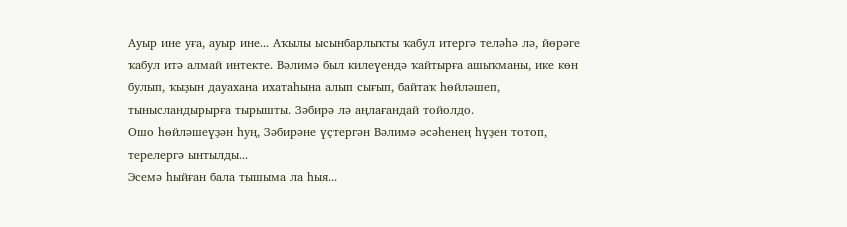Ауыр ине уға, ауыр ине... Аҡылы ысынбарлыҡты ҡабул итергә теләһә лә, йөрәге ҡабул итә алмай интекте. Вәлимә был килеүендә ҡайтырға ашыҡманы, ике көн булып, ҡыҙын дауахана ихатаһына алып сығып, байтаҡ һөйләшеп, тынысландырырға тырышты. Зәбирә лә аңлағандай тойолдо.
Ошо һөйләшеүҙән һуң, Зәбирәне үҫтергән Вәлимә әсәһенең һүҙен тотоп, терелергә ынтылды...
Эсемә һыйған бала тышыма ла һыя...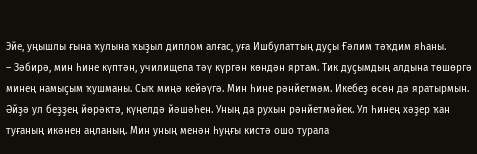Эйе, уңышлы ғына ҡулына ҡыҙыл диплом алғас, уға Ишбулаттың дуҫы Ғәлим тәҡдим яһаны.
– Зәбирә, мин һине күптән, училищела тәү күргән көндән яртам. Тик дуҫымдың алдына төшөргә минең намыҫым ҡушманы. Сыҡ миңә кейәүгә. Мин һине рәнйетмәм. Икебеҙ өсөн дә яратырмын. Әйҙә ул беҙҙең йөрәктә, күңелдә йәшәһен. Уның да рухын рәнйетмәйек. Ул һинең хәҙер ҡан туғаның икәнен аңланың. Мин уның менән һуңғы кистә ошо турала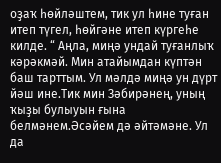оҙаҡ һөйләштем, тик ул һине туған итеп түгел, һөйгәне итеп күргеһе килде. “ Аңла, миңә ундай туғанлыҡ кәрәкмәй. Мин атайымдан күптән баш тарттым. Ул мәлдә миңә ун дүрт йәш ине.Тик мин Зәбирәнең, уның ҡыҙы булыуын ғына белмәнем.Әсәйем дә әйтәмәне. Ул да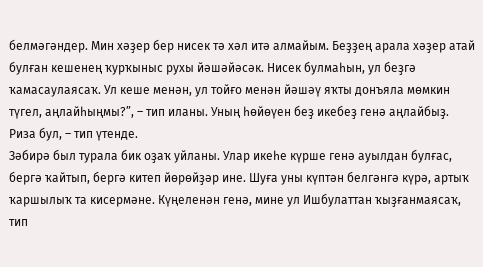белмәгәндер. Мин хәҙер бер нисек тә хәл итә алмайым. Беҙҙең арала хәҙер атай булған кешенең ҡурҡыныс рухы йәшәйәсәк. Нисек булмаһын, ул беҙгә ҡамасаулаясаҡ. Ул кеше менән, ул тойғо менән йәшәү яҡты донъяла мөмкин түгел, аңлайһыңмы?”, – тип иланы. Уның һөйөүен беҙ икебеҙ генә аңлайбыҙ. Риза бул, – тип үтенде.
Зәбирә был турала бик оҙаҡ уйланы. Улар икеһе күрше генә ауылдан булғас, бергә ҡайтып, бергә китеп йөрөйҙәр ине. Шуға уны күптән белгәнгә күрә, артыҡ ҡаршылыҡ та кисермәне. Күңеленән генә, мине ул Ишбулаттан ҡыҙғанмаясаҡ, тип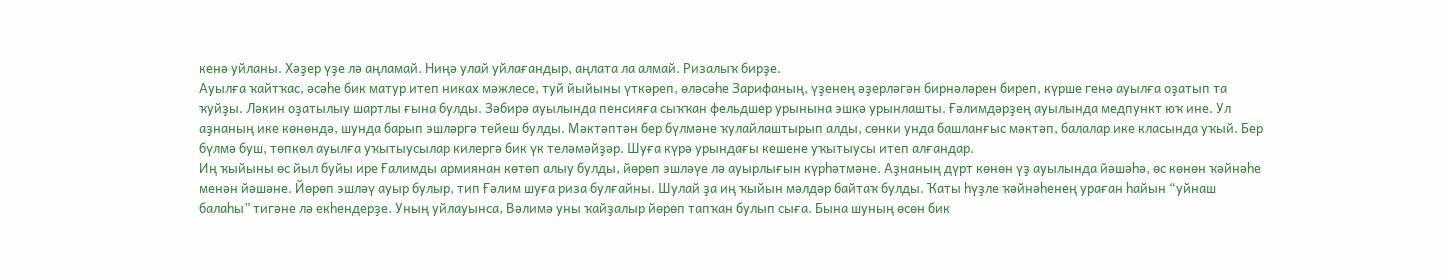кенә уйланы. Хәҙер үҙе лә аңламай. Ниңә улай уйлағандыр, аңлата ла алмай. Ризалыҡ бирҙе.
Ауылға ҡайтҡас, әсәһе бик матур итеп никах мәжлесе, туй йыйыны үткәреп, өләсәһе Зарифаның, үҙенең әҙерләгән бирнәләрен биреп, күрше генә ауылға оҙатып та ҡуйҙы. Ләкин оҙатылыу шартлы ғына булды. Зәбирә ауылында пенсияға сыҡҡан фельдшер урынына эшкә урынлашты. Ғәлимдәрҙең ауылында медпункт юҡ ине. Ул аҙнаның ике көнөндә, шунда барып эшләргә тейеш булды. Мәктәптән бер бүлмәне ҡулайлаштырып алды, сөнки унда башланғыс мәктәп, балалар ике класында уҡый. Бер бүлмә буш, төпкөл ауылға уҡытыусылар килергә бик үк теләмәйҙәр. Шуға күрә урындағы кешене уҡытыусы итеп алғандар.
Иң ҡыйыны өс йыл буйы ире Ғалимды армиянан көтөп алыу булды, йөрөп эшләүе лә ауырлығын күрһәтмәне. Аҙнаның дүрт көнөн үҙ ауылында йәшәһә, өс көнөн ҡәйнәһе менән йәшәне. Йөрөп эшләү ауыр булыр, тип Ғәлим шуға риза булғайны. Шулай ҙа иң ҡыйын мәлдәр байтаҡ булды. Ҡаты һүҙле ҡәйнәһенең ураған һайын “уйнаш балаһы” тигәне лә екһендерҙе. Уның уйлауынса, Вәлимә уны ҡайҙалыр йөрөп тапҡан булып сыға. Бына шуның өсөн бик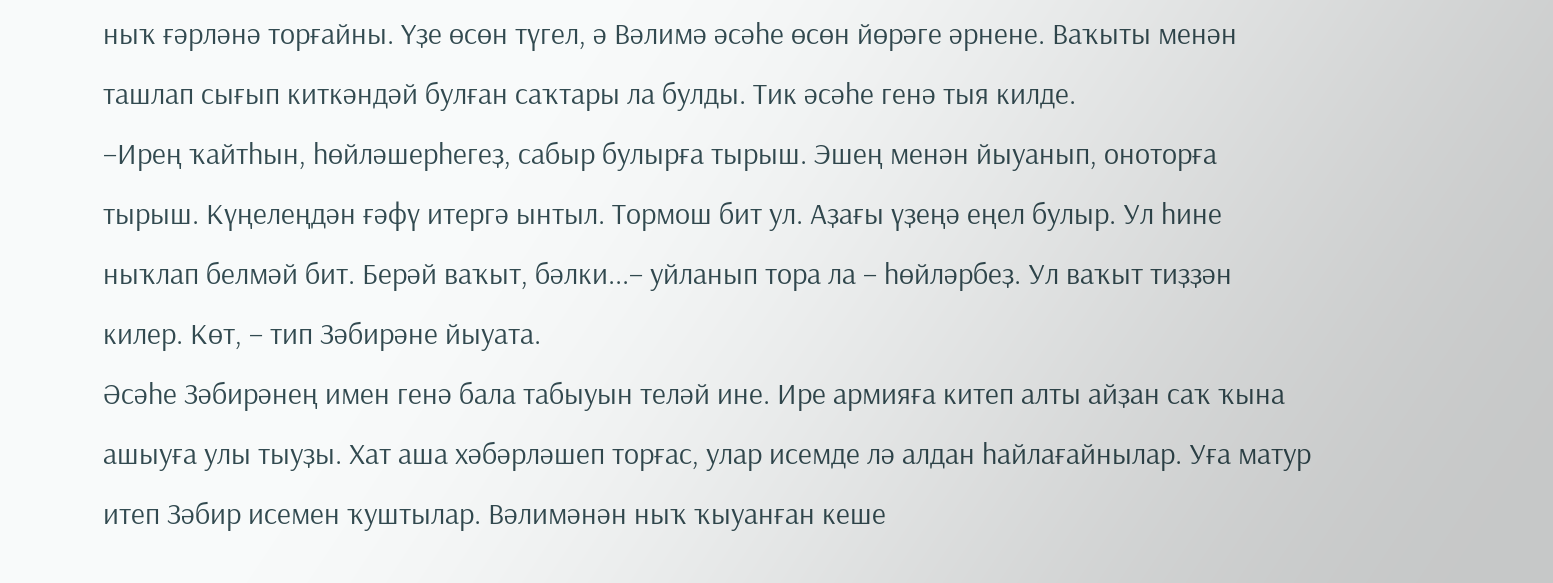ныҡ ғәрләнә торғайны. Үҙе өсөн түгел, ә Вәлимә әсәһе өсөн йөрәге әрнене. Ваҡыты менән ташлап сығып киткәндәй булған саҡтары ла булды. Тик әсәһе генә тыя килде.
–Ирең ҡайтһын, һөйләшерһегеҙ, сабыр булырға тырыш. Эшең менән йыуанып, оноторға тырыш. Күңелеңдән ғәфү итергә ынтыл. Тормош бит ул. Аҙағы үҙеңә еңел булыр. Ул һине ныҡлап белмәй бит. Берәй ваҡыт, бәлки...– уйланып тора ла – һөйләрбеҙ. Ул ваҡыт тиҙҙән килер. Көт, – тип Зәбирәне йыуата.
Әсәһе Зәбирәнең имен генә бала табыуын теләй ине. Ире армияға китеп алты айҙан саҡ ҡына ашыуға улы тыуҙы. Хат аша хәбәрләшеп торғас, улар исемде лә алдан һайлағайнылар. Уға матур итеп Зәбир исемен ҡуштылар. Вәлимәнән ныҡ ҡыуанған кеше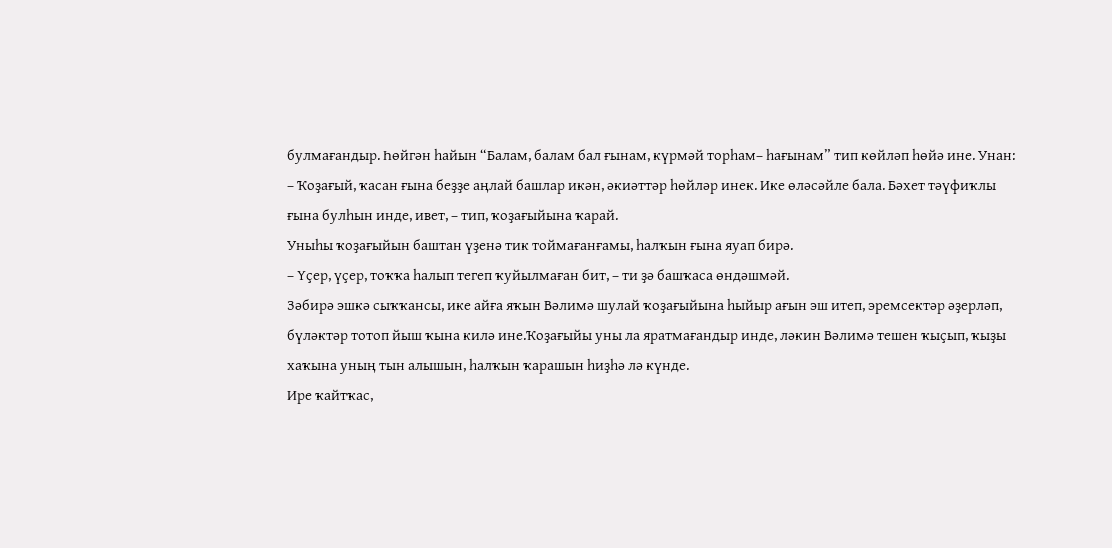булмағандыр. Һөйгән һайын “Балам, балам бал ғынам, күрмәй торһам– һағынам” тип көйләп һөйә ине. Унан:
– Ҡоҙағый, ҡасан ғына беҙҙе аңлай башлар икән, әкиәттәр һөйләр инек. Ике өләсәйле бала. Бәхет тәүфиҡлы ғына булһын инде, ивет, – тип, ҡоҙағыйына ҡарай.
Уныһы ҡоҙағыйын баштан үҙенә тик тоймағанғамы, һалҡын ғына яуап бирә.
– Үҫер, үҫер, тоҡҡа һалып тегеп ҡуйылмаған бит, – ти ҙә башҡаса өндәшмәй.
Зәбирә эшкә сыҡҡансы, ике айға яҡын Вәлимә шулай ҡоҙағыйына һыйыр ағын эш итеп, эремсектәр әҙерләп, бүләктәр тотоп йыш ҡына килә ине.Ҡоҙағыйы уны ла яратмағандыр инде, ләкин Вәлимә тешен ҡыҫып, ҡыҙы хаҡына уның тын алышын, һалҡын ҡарашын һиҙһә лә күнде.
Ире ҡайтҡас,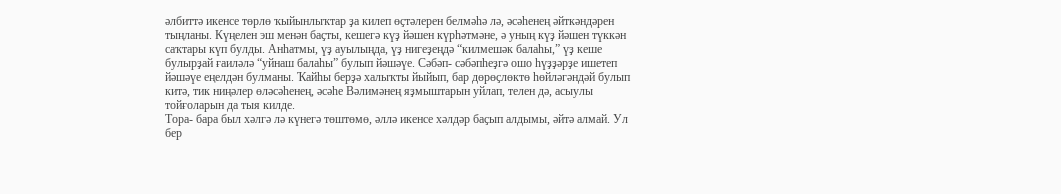әлбиттә икенсе төрлө ҡыйынлыҡтар ҙа килеп өҫтәлерен белмәһә лә, әсәһенең әйткәндәрен тыңланы. Күңелен эш менән баҫты, кешегә күҙ йәшен күрһәтмәне, ә уның күҙ йәшен түккән саҡтары күп булды. Анһатмы, үҙ ауылыңда, үҙ нигеҙеңдә “килмешәк балаһы,” үҙ кеше булырҙай ғаиләлә “уйнаш балаһы” булып йәшәүе. Сәбәп- сәбәпһеҙгә ошо һүҙҙәрҙе ишетеп йәшәүе еңелдән булманы. Ҡайһы берҙә халыҡты йыйып, бар дөрөҫлөктө һөйләгәндәй булып китә, тик ниңәлер өләсәһенең, әсәһе Вәлимәнең яҙмыштарын уйлап, телен дә, асыулы тойғоларын да тыя килде.
Тора- бара был хәлгә лә күнегә төштөмө, әллә икенсе хәлдәр баҫып алдымы, әйтә алмай. Ул бер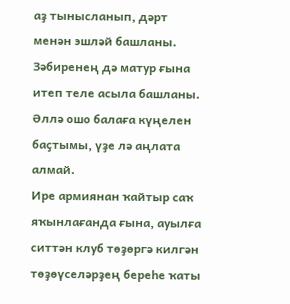аҙ тынысланып, дәрт менән эшләй башланы. Зәбиренең дә матур ғына итеп теле асыла башланы. Әллә ошо балаға күңелен баҫтымы, үҙе лә аңлата алмай.
Ире армиянан ҡайтыр саҡ яҡынлағанда ғына, ауылға ситтән клуб төҙөргә килгән төҙөүселәрҙең береһе ҡаты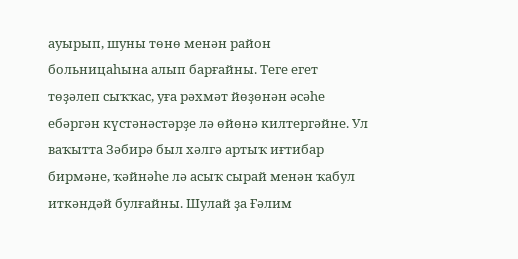ауырып, шуны төнө менән район больницаһына алып барғайны. Теге егет төҙәлеп сыҡҡас, уға рәхмәт йөҙөнән әсәһе ебәргән күстәнәстәрҙе лә өйөнә килтергәйне. Ул ваҡытта Зәбирә был хәлгә артыҡ иғтибар бирмәне, ҡәйнәһе лә асыҡ сырай менән ҡабул иткәндәй булғайны. Шулай ҙа Ғәлим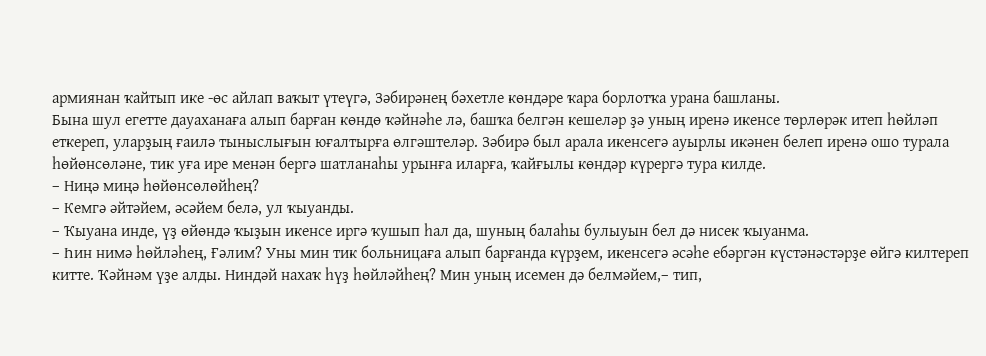армиянан ҡайтып ике -өс айлап ваҡыт үтеүгә, Зәбирәнең бәхетле көндәре ҡара борлотҡа урана башланы.
Бына шул егетте дауаханаға алып барған көндө ҡәйнәһе лә, башҡа белгән кешеләр ҙә уның иренә икенсе төрлөрәк итеп һөйләп еткереп, уларҙың ғаилә тыныслығын юғалтырға өлгәштеләр. Зәбирә был арала икенсегә ауырлы икәнен белеп иренә ошо турала һөйөнсөләне, тик уға ире менән бергә шатланаһы урынға иларға, ҡайғылы көндәр күрергә тура килде.
– Ниңә миңә һөйөнсөлөйһең?
– Кемгә әйтәйем, әсәйем белә, ул ҡыуанды.
– Ҡыуана инде, үҙ өйөндә ҡыҙын икенсе иргә ҡушып һал да, шуның балаһы булыуын бел дә нисек ҡыуанма.
– Һин нимә һөйләһең, Ғәлим? Уны мин тик больницаға алып барғанда күрҙем, икенсегә әсәһе ебәргән күстәнәстәрҙе өйгә килтереп китте. Ҡәйнәм үҙе алды. Ниндәй нахаҡ һүҙ һөйләйһең? Мин уның исемен дә белмәйем,– тип,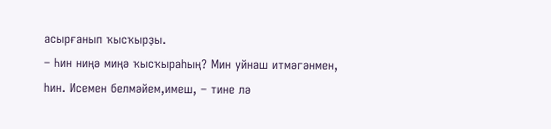асырғанып ҡысҡырҙы.
– Һин ниңә миңә ҡысҡыраһың? Мин уйнаш итмәгәнмен, һин. Исемен белмәйем,имеш, – тине лә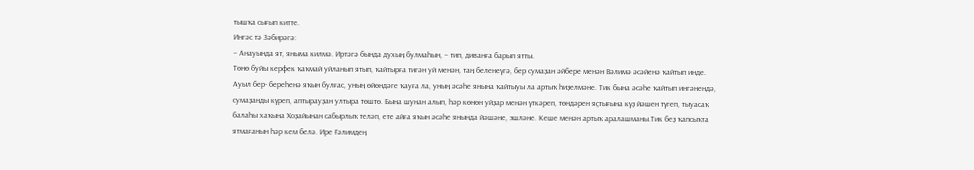тышҡа сығып китте.
Ингәс тә Зәбирәгә:
– Анауында ят, яныма килмә. Иртәгә бында духың булмаһын, – тип, диванға барып ятты.
Төнө буйы керфек ҡаҡмай уйланып ятып, ҡайтырға тигән уй менән, таң беленеүгә, бер сумаҙан әйбере менән Вәлимә әсәйенә ҡайтып инде. Ауыл бер- береһенә яҡын булғас, уның өйөндәге ҡауға ла, уның әсәһе янына ҡайтыуы ла артыҡ һиҙелмәне. Тик бына әсәһе ҡайтып ингәнендә, сумаҙанды күреп, аптырауҙан ултыра төштө. Бына шунан алып, һәр көнөн уйҙар менән үткәреп, төндәрен яҫтығына күҙ йәшен түгеп, тыуасаҡ балаһы хаҡына Хоҙайынан сабырлыҡ теләп, ете айға яҡын әсәһе янында йәшәне, эшләне. Кеше менән артыҡ аралашманы.Тик беҙ ҡапсыҡта ятмағанын һәр кем белә. Ире Ғәлимдең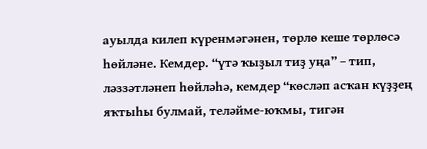ауылда килеп күренмәгәнен, төрлө кеше төрлөсә һөйләне. Кемдер. “үтә ҡыҙыл тиҙ уңа” – тип, ләззәтләнеп һөйләһә, кемдер “көсләп асҡан күҙҙең яҡтыһы булмай, теләйме-юҡмы, тигән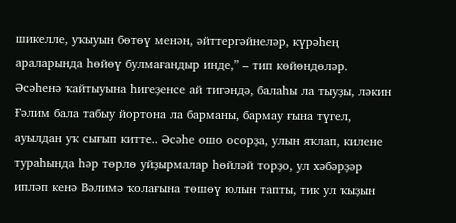шикелле, уҡыуын бөтөү менән, әйттергәйнеләр, күрәһең араларында һөйөү булмағандыр инде,” – тип көйөндөләр. Әсәһенә ҡайтыуына һигеҙенсе ай тигәндә, балаһы ла тыуҙы, ләкин Ғәлим бала табыу йортона ла барманы, бармау ғына түгел, ауылдан уҡ сығып китте.. Әсәһе ошо осорҙа, улын яҡлап, килене тураһында һәр төрлө уйҙырмалар һөйләй торҙо, ул хәбәрҙәр ипләп кенә Вәлимә ҡолағына төшөү юлын тапты, тик ул ҡыҙын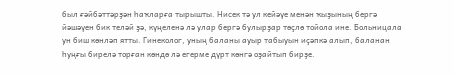был ғәйбәттәрҙән һаҡларға тырышты. Нисек тә ул кейәүе менән ҡыҙының бергә йәшәүен бик теләй ҙә, күңеленә лә улар бергә булырҙар төҫлө тойола ине. Больницала ун биш көнләп ятты. Гинеколог, уның баланы ауыр табыуын иҫәпкә алып, баланан һуңғы бирелә торған көндө лә егерме дүрт көнгә оҙайтып бирҙе.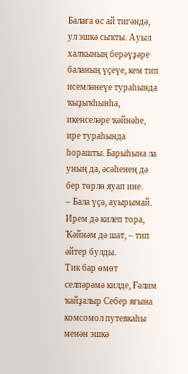Балаға өс ай тигәндә, ул эшкә сыҡты. Ауыл халҡының берәүҙәре баланың үҫеүе, кем тип исемләнеүе тураһында ҡыҙыҡһынһа, икенселәре ҡәйнәһе, ире тураһында һорашты. Барыһына ла уның да, әсәһенең дә бер төрлө яуап ине.
– Бала үҫә, ауырымай. Ирем дә килеп тора, Ҡәйнәм дә шат, – тип әйтер булды.
Тик бар өмөт селпәрәмә килде, Ғәлим ҡайҙалыр Себер яғына комсомол путевкаһы менән эшкә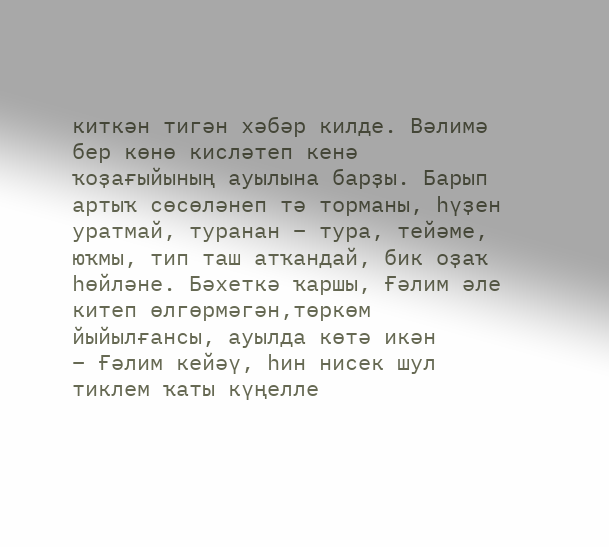киткән тигән хәбәр килде. Вәлимә бер көнө кисләтеп кенә ҡоҙағыйының ауылына барҙы. Барып артыҡ сөсөләнеп тә торманы, һүҙен уратмай, туранан – тура, тейәме, юҡмы, тип таш атҡандай, бик оҙаҡ һөйләне. Бәхеткә ҡаршы, Ғәлим әле китеп өлгөрмәгән,төркөм йыйылғансы, ауылда көтә икән
– Ғәлим кейәү, һин нисек шул тиклем ҡаты күңелле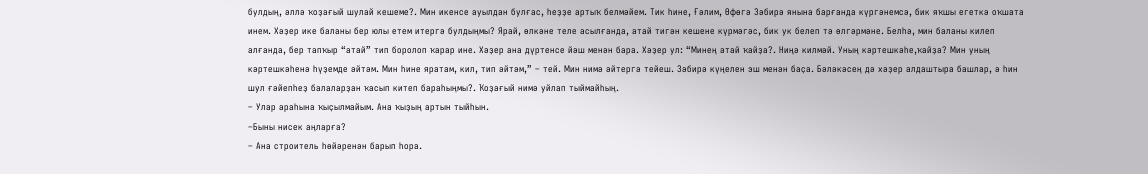булдың, әллә ҡоҙағый шулай кешеме?. Мин икенсе ауылдан булғас, һеҙҙе артыҡ белмәйем. Тик һине, Ғәлим, Өфөгә Зәбирә янына барғанда күргәнемсә, бик яҡшы егеткә оҡшата инем. Хәҙер ике баланы бер юлы етем итергә булдыңмы? Ярай, өлкәне теле асылғанда, атай тигән кешене күрмәгәс, бик ук белеп тә өлгәрмәне. Белһә, мин баланы килеп алғанда, бер тапҡыр “атай” тип боролоп ҡарар ине. Хәҙер ана дүртенсе йәш менән бара. Хәҙер ул: “Минең атай ҡайҙа?. Ниңә килмәй. Уның кәртешкәһе,ҡайҙа? Мин уның кәртешкәһенә һүҙемде әйтәм. Мин һине яратам, кил, тип әйтәм,” – тей. Мин нимә әйтергә тейеш. Зәбирә күңелен эш менән баҫа. Бәләкәсең дә хәҙер алдаштыра башлар, ә һин шул ғәйепһеҙ балаларҙан ҡасып китеп бараһыңмы?. Ҡоҙағый нимә уйлап тыймайһың.
– Улар араһына ҡыҫылмайым. Ана ҡыҙың артын тыйһын.
–Быны нисек аңларға?
– Ана строитель һөйәренән барып һора.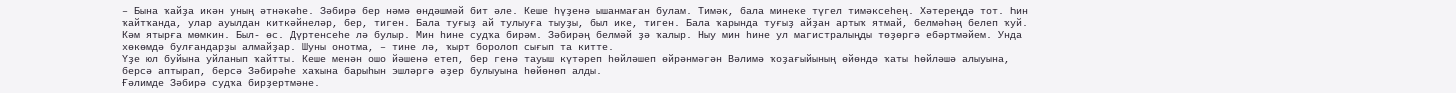– Бына ҡайҙа икән уның әтнәкәһе. Зәбирә бер нәмә өндәшмәй бит әле. Кеше һүҙенә ышанмаған булам. Тимәк, бала минеке түгел тимәксеһең. Хәтереңдә тот. Һин ҡайтҡанда, улар ауылдан киткәйнеләр, бер, тиген. Бала туғыҙ ай тулыуға тыуҙы, был ике, тиген. Бала ҡарында туғыҙ айҙан артыҡ ятмай, белмәһәң белеп ҡуй. Кәм ятырға мөмкин. Был- өс. Дүртенсеһе лә булыр. Мин һине судҡа бирәм. Зәбирәң белмәй ҙә ҡалыр. Ныу мин һине ул магистралыңды төҙөргә ебәртмәйем. Унда хөкөмдә булғандарҙы алмайҙар. Шуны онотма, – тине лә, ҡырт боролоп сығып та китте.
Үҙе юл буйына уйланып ҡайтты. Кеше менән ошо йәшенә етеп, бер генә тауыш күтәреп һөйләшеп өйрәнмәгән Вәлимә ҡоҙағыйының өйөндә ҡаты һөйләшә алыуына, берсә аптырап, берсә Зәбирәһе хаҡына барыһын эшләргә әҙер булыуына һөйөнөп алды.
Ғәлимде Зәбирә судҡа бирҙертмәне.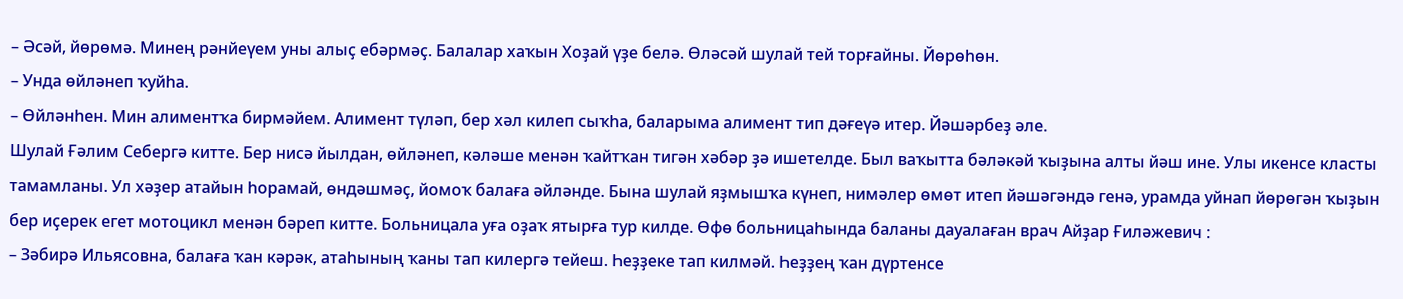– Әсәй, йөрөмә. Минең рәнйеүем уны алыҫ ебәрмәҫ. Балалар хаҡын Хоҙай үҙе белә. Өләсәй шулай тей торғайны. Йөрөһөн.
– Унда өйләнеп ҡуйһа.
– Өйләнһен. Мин алиментҡа бирмәйем. Алимент түләп, бер хәл килеп сыҡһа, баларыма алимент тип дәғеүә итер. Йәшәрбеҙ әле.
Шулай Ғәлим Себергә китте. Бер нисә йылдан, өйләнеп, кәләше менән ҡайтҡан тигән хәбәр ҙә ишетелде. Был ваҡытта бәләкәй ҡыҙына алты йәш ине. Улы икенсе класты тамамланы. Ул хәҙер атайын һорамай, өндәшмәҫ, йомоҡ балаға әйләнде. Бына шулай яҙмышҡа күнеп, нимәлер өмөт итеп йәшәгәндә генә, урамда уйнап йөрөгән ҡыҙын бер иҫерек егет мотоцикл менән бәреп китте. Больницала уға оҙаҡ ятырға тур килде. Өфө больницаһында баланы дауалаған врач Айҙар Ғиләжевич :
– Зәбирә Ильясовна, балаға ҡан кәрәк, атаһының ҡаны тап килергә тейеш. Һеҙҙеке тап килмәй. Һеҙҙең ҡан дүртенсе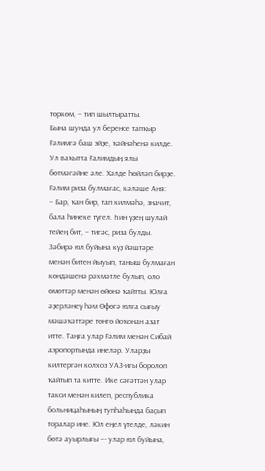төркөм, – тип шылтыратты.
Бына шунда ул беренсе тапҡыр Ғәлимгә баш эйҙе, ҡәйнәһенә килде. Ул ваҡытта Ғалимдың ялы бөтмәгәйне әле. Хәлде һөйләп бирҙе. Ғәлим риза булмағас, кәләше Аня:
– Бар, ҡан бир, тап килмәһә, значит, бала һинеке түгел. Һин үҙең шулай тейең бит, – тигәс, риза булды.
Зәбирә юл буйына күҙ йәштәре менән битен йыуып, таныш булмаған көндәшенә рәхмәтле булып, оло өмөттәр менән өйөнә ҡайтты. Юлға әҙерләнеү һәм Өфөгә юлға сығыу мәшәҡәттәре төнгө йоҡонан азат итте. Таңға улар Ғәлим менән Сибай аэропортында инеләр. Уларҙы килтергән колхоз УАЗ-игы боролоп ҡайтып та китте. Ике сәғәттән улар такси менән килеп, республика больницаһының тупһаһында баҫып торалар ине. Юл еңел үтелде, ләкин бөтә ауырлығы –- улар юл буйына,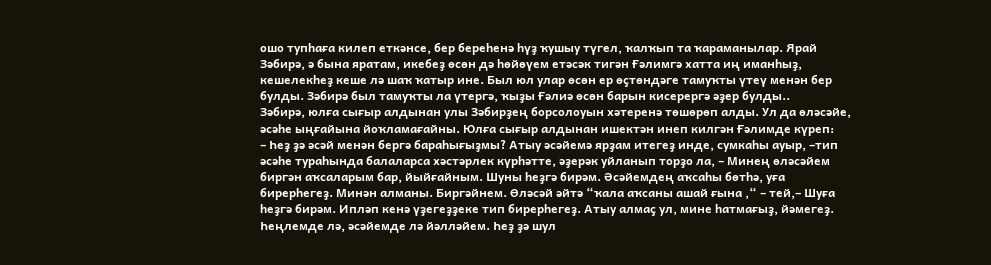ошо тупһаға килеп еткәнсе, бер береһенә һүҙ ҡушыу түгел, ҡалҡып та ҡараманылар. Ярай Зәбирә, ә бына яратам, икебеҙ өсөн дә һөйөүем етәсәк тигән Ғәлимгә хатта иң иманһыҙ, кешелекһеҙ кеше лә шаҡ ҡатыр ине. Был юл улар өсөн ер өҫтөндәге тамуҡты үтеү менән бер булды. Зәбирә был тамуҡты ла үтергә, ҡыҙы Ғәлиә өсөн барын кисерергә әҙер булды..
Зәбирә, юлға сығыр алдынан улы Зәбирҙең борсолоуын хәтеренә төшөрөп алды. Ул да өләсәйе, әсәһе ыңғайына йоҡламағайны. Юлға сығыр алдынан ишектән инеп килгән Ғәлимде күреп:
– Һеҙ ҙә әсәй менән бергә бараһығыҙмы? Атыу әсәйемә ярҙам итегеҙ инде, сумкаһы ауыр, –тип әсәһе тураһында балаларса хәстәрлек күрһәтте, әҙерәк уйланып торҙо ла, – Минең өләсәйем биргән аҡсаларым бар, йыйғайным. Шуны һеҙгә бирәм. Әсәйемдең аҡсаһы бөтһә, уға бирерһегеҙ. Минән алманы. Биргәйнем. Өләсәй әйтә “ҡала аҡсаны ашай ғына ,“ – тей,– Шуға һеҙгә бирәм. Ипләп кенә үҙегеҙҙеке тип бирерһегеҙ. Атыу алмаҫ ул, мине һатмағыҙ, йәмегеҙ. Һеңлемде лә, әсәйемде лә йәлләйем. Һеҙ ҙә шул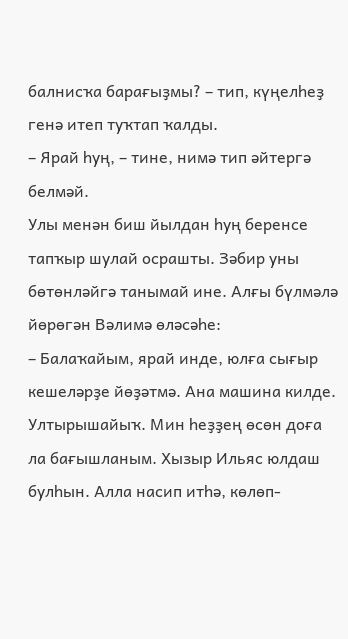балнисҡа барағыҙмы? – тип, күңелһеҙ генә итеп туҡтап ҡалды.
– Ярай һуң, – тине, нимә тип әйтергә белмәй.
Улы менән биш йылдан һуң беренсе тапҡыр шулай осрашты. Зәбир уны бөтөнләйгә танымай ине. Алғы бүлмәлә йөрөгән Вәлимә өләсәһе:
– Балаҡайым, ярай инде, юлға сығыр кешеләрҙе йөҙәтмә. Ана машина килде. Ултырышайыҡ. Мин һеҙҙең өсөн доға ла бағышланым. Хызыр Ильяс юлдаш булһын. Алла насип итһә, көлөп-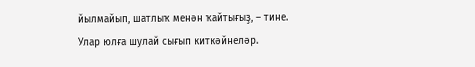йылмайып, шатлыҡ менән ҡайтығыҙ, – тине.
Улар юлға шулай сығып киткәйнеләр.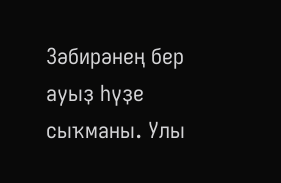Зәбирәнең бер ауыҙ һүҙе сыҡманы. Улы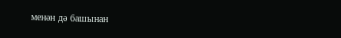менән дә башынан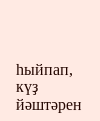һыйпап, күҙ йәштәрен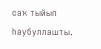саҡ тыйып һаубуллашты.